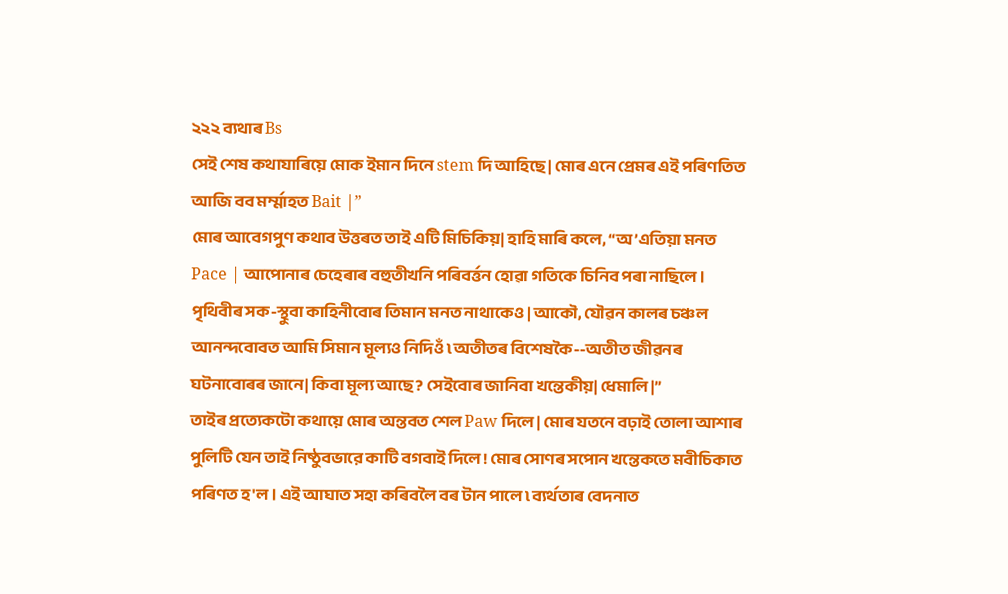২২২ ব্যথাৰ Bs
সেই শেষ কথাযাৰিয়ে মোক ইমান দিনে stem দি আহিছে | মোৰ এনে প্রেমৰ এই পৰিণতিত আজি বব মৰ্ম্মাহত Bait |”
মোৰ আবেগপুণ কথাব উত্তৰত তাই এটি মিচিকিয়| হাহি মাৰি কলে, “অ’এতিয়া মনত Pace | আপোনাৰ চেহেৰাৰ বহুতীখনি পৰিবৰ্ত্তন হোৱা গতিকে চিনিব পৰা নাছিলে । পৃথিবীৰ সক-স্থুবা কাহিনীবোৰ তিমান মনত নাথাকেও | আকৌ, যৌৱন কালৰ চঞ্চল আনন্দবোবত আমি সিমান মূল্যও নিদিওঁ ৷ অতীতৰ বিশেষকৈ--অতীত জীৱনৰ ঘটনাবোৰৰ জানে| কিবা মূল্য আছে ? সেইবোৰ জানিবা খন্তেকীয়| ধেমালি |”
তাইৰ প্রত্যেকটো কথায়ে মোৰ অন্তবত শেল Paw দিলে | মোৰ যতনে বঢ়াই তোলা আশাৰ পুলিটি যেন তাই নিষ্ঠুবভারে কাটি বগবাই দিলে ! মোৰ সোণৰ সপোন খন্তেকতে মবীচিকাত পৰিণত হ'ল । এই আঘাত সহা কৰিবলৈ বৰ টান পালে ৷ ব্যর্থতাৰ বেদনাত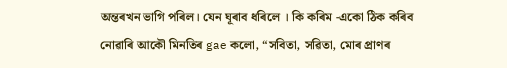অন্তৰখন ভাগি পৰিল। যেন ঘূৰাব ধৰিলে । কি কৰিম -একো ঠিক কৰিব নোৱাৰি আকৌ মিনতিৰ gae কলো, “সবিতা, সৱিতা, মোৰ প্রাণৰ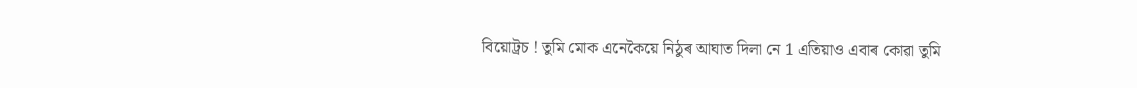বিয়োট্রচ ! তুমি মোক এনেকৈয়ে নিঠুৰ আঘাত দিলা নে 1 এতিয়াও এবাৰ কোৱা তুমি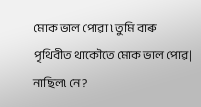মোক ভাল পোৱা ৷ তুমি বাৰু পৃথিবীত থাকৌতে মোক ভাল পোৱ| নাছিল৷ নে ?